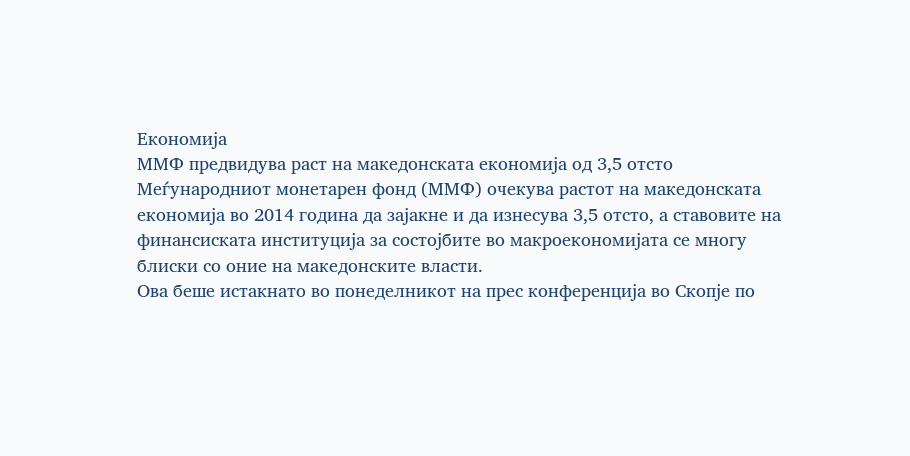Економија
ММФ предвидува раст на македонската економија од 3,5 отсто
Меѓународниот монетарен фонд (ММФ) очекува растот на македонската економија во 2014 година да зајакне и да изнесува 3,5 отсто, а ставовите на финансиската институција за состојбите во макроекономијата се многу блиски со оние на македонските власти.
Ова беше истакнато во понеделникот на прес конференција во Скопје по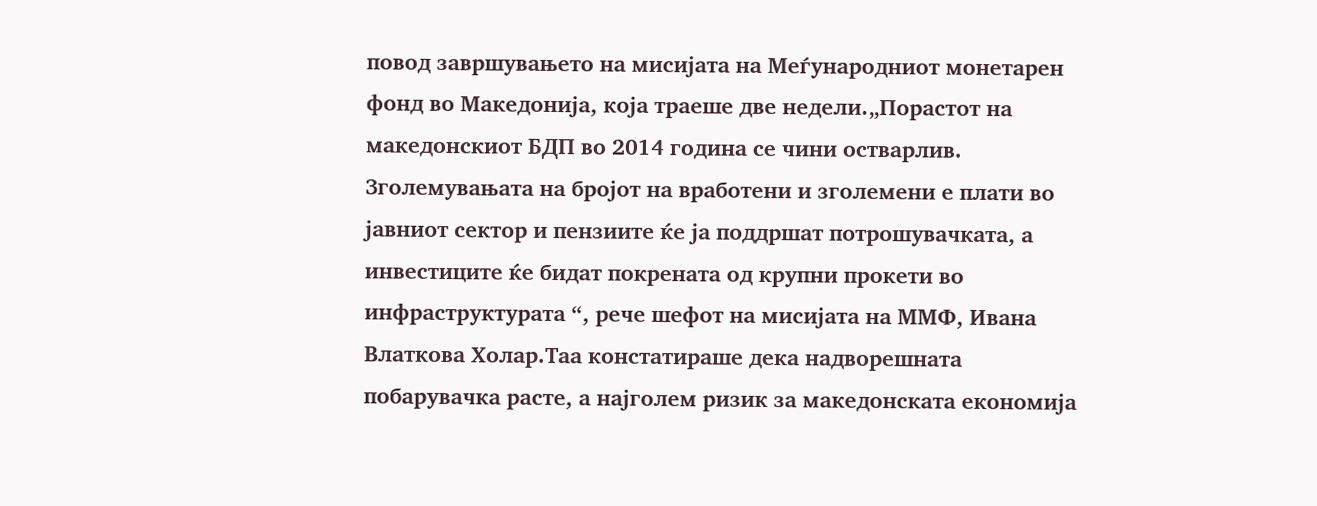повод завршувањето на мисијата на Меѓународниот монетарен фонд во Македонија, која траеше две недели.„Порастот на македонскиот БДП во 2014 година се чини остварлив. Зголемувањата на бројот на вработени и зголемени е плати во јавниот сектор и пензиите ќе ја поддршат потрошувачката, а инвестиците ќе бидат покрената од крупни прокети во инфраструктурата “, рече шефот на мисијата на ММФ, Ивана Влаткова Холар.Таа констатираше дека надворешната побарувачка расте, а најголем ризик за македонската економија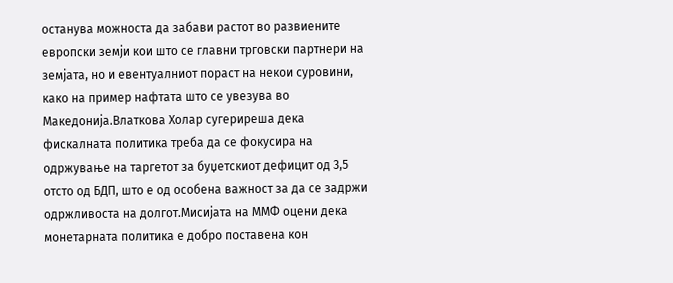останува можноста да забави растот во развиените европски земји кои што се главни трговски партнери на земјата, но и евентуалниот пораст на некои суровини, како на пример нафтата што се увезува во Македонија.Влаткова Холар сугериреша дека фискалната политика треба да се фокусира на одржување на таргетот за буџетскиот дефицит од 3,5 отсто од БДП, што е од особена важност за да се задржи одржливоста на долгот.Мисијата на ММФ оцени дека монетарната политика е добро поставена кон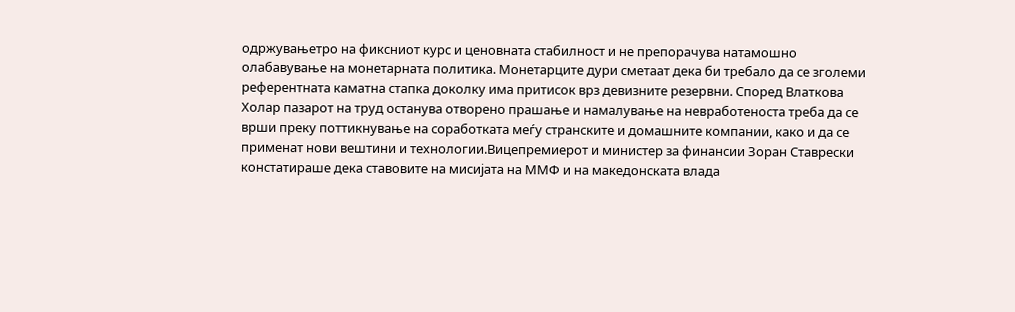одржувањетро на фиксниот курс и ценовната стабилност и не препорачува натамошно олабавување на монетарната политика. Монетарците дури сметаат дека би требало да се зголеми референтната каматна стапка доколку има притисок врз девизните резервни. Според Влаткова Холар пазарот на труд останува отворено прашање и намалување на невработеноста треба да се врши преку поттикнување на соработката меѓу странските и домашните компании, како и да се применат нови вештини и технологии.Вицепремиерот и министер за финансии Зоран Ставрески констатираше дека ставовите на мисијата на ММФ и на македонската влада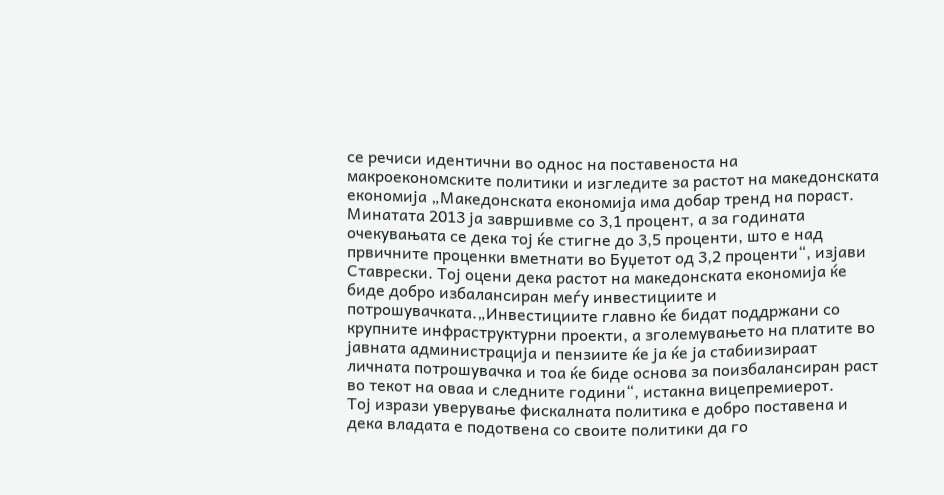се речиси идентични во однос на поставеноста на макроекономските политики и изгледите за растот на македонската економија „Македонската економија има добар тренд на пораст. Минатата 2013 ја завршивме со 3,1 процент, а за годината очекувањата се дека тој ќе стигне до 3,5 проценти, што е над првичните проценки вметнати во Буџетот од 3,2 проценти“, изјави Ставрески. Тој оцени дека растот на македонската економија ќе биде добро избалансиран меѓу инвестициите и потрошувачката.„Инвестициите главно ќе бидат поддржани со крупните инфраструктурни проекти, а зголемувањето на платите во јавната администрација и пензиите ќе ја ќе ја стабиизираат личната потрошувачка и тоа ќе биде основа за поизбалансиран раст во текот на оваа и следните години“, истакна вицепремиерот.
Тој изрази уверување фискалната политика е добро поставена и дека владата е подотвена со своите политики да го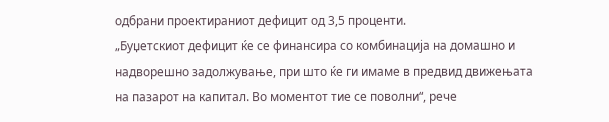одбрани проектираниот дефицит од 3,5 проценти.
„Буџетскиот дефицит ќе се финансира со комбинација на домашно и надворешно задолжување, при што ќе ги имаме в предвид движењата на пазарот на капитал. Во моментот тие се поволни“, рече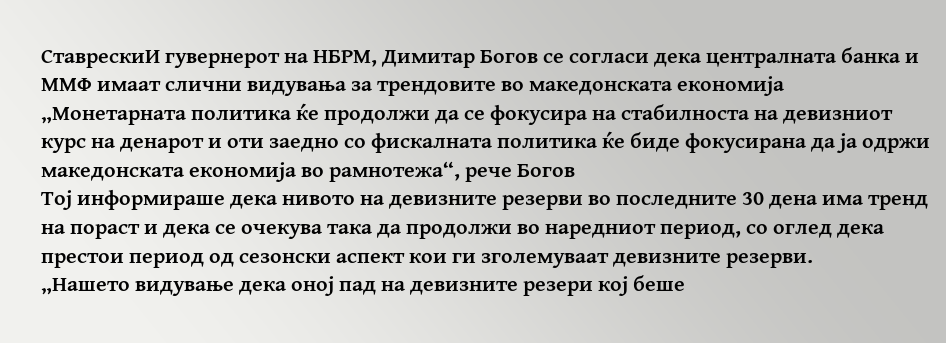СтаврескиИ гувернерот на НБРМ, Димитар Богов се согласи дека централната банка и ММФ имаат слични видувања за трендовите во македонската економија
„Монетарната политика ќе продолжи да се фокусира на стабилноста на девизниот курс на денарот и оти заедно со фискалната политика ќе биде фокусирана да ја одржи македонската економија во рамнотежа“, рече Богов
Тој информираше дека нивото на девизните резерви во последните 30 дена има тренд на пораст и дека се очекува така да продолжи во наредниот период, со оглед дека престои период од сезонски аспект кои ги зголемуваат девизните резерви.
„Нашето видување дека оној пад на девизните резери кој беше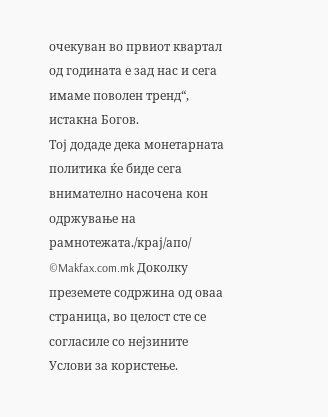очекуван во првиот квартал од годината е зад нас и сега имаме поволен тренд“, истакна Богов.
Тој додаде дека монетарната политика ќе биде сега внимателно насочена кон одржување на рамнотежата./крај/апo/
©Makfax.com.mk Доколку преземете содржина од оваа страница, во целост сте се согласиле со нејзините Услови за користење.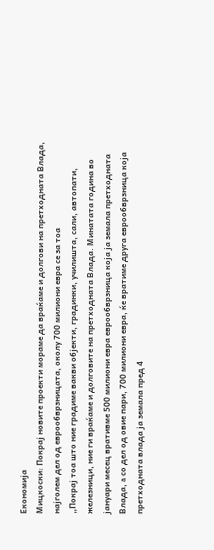Економија
Мицкоски: Покрај новите проекти мораме да враќаме и долгови на претходната Влада, најголем дел од еврообврзницата, околу 700 милиони евра се за тоа
„Покрај тоа што ние градиме вакви објекти, градинки, училишта, сали, автопати, железници, ние ги враќаме и долговите на претходната Влада. Минатата година во јануари месец вративме 500 милиони евра еврообврзница која ја земала претходната Влада, a со дел од овие пари, 700 милиони евра, ќе вратиме друга еврообврзница која претходната влада ја земала пред 4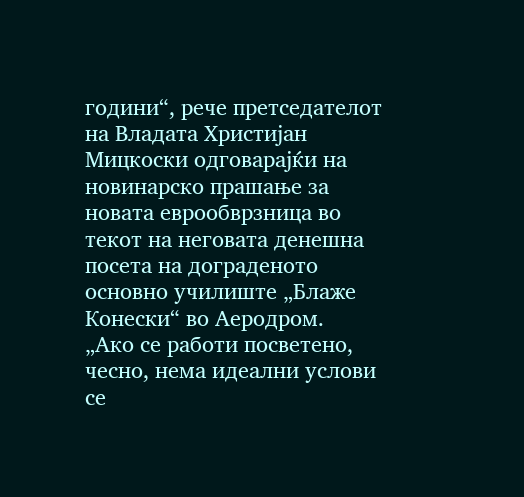години“, рече претседателот на Владата Христијан Мицкоски одговарајќи на новинарско прашање за новата еврообврзница во текот на неговата денешна посета на дограденото основно училиште „Блаже Конески“ во Аеродром.
„Ако се работи посветено, чесно, нема идеални услови се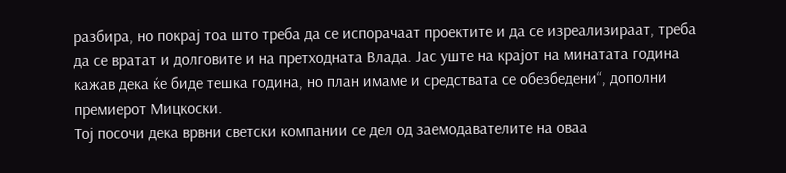разбира, но покрај тоа што треба да се испорачаат проектите и да се изреализираат, треба да се вратат и долговите и на претходната Влада. Јас уште на крајот на минатата година кажав дека ќе биде тешка година, но план имаме и средствата се обезбедени“, дополни премиерот Мицкоски.
Тој посочи дека врвни светски компании се дел од заемодавателите на оваа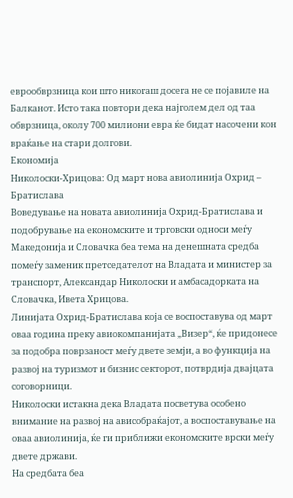еврообврзница кои што никогаш досега не се појавиле на Балканот. Исто така повтори дека најголем дел од таа обврзница, околу 700 милиони евра ќе бидат насочени кон враќање на стари долгови.
Економија
Николоски-Хрицова: Од март нова авиолинија Охрид – Братислава
Воведување на новата авиолинија Охрид-Братислава и подобрување на економските и трговски односи меѓу Македонија и Словачка беа тема на денешната средба помеѓу заменик претседателот на Владата и министер за транспорт, Александар Николоски и амбасадорката на Словачка, Ивета Хрицова.
Линијата Охрид-Братислава која се воспоставува од март оваа година преку авиокомпанијата „Визер“, ќе придонесе за подобра поврзаност меѓу двете земји, а во функција на развој на туризмот и бизнис секторот, потврдија двајцата соговорници.
Николоски истакна дека Владата посветува особено внимание на развој на ависобраќајот, а воспоставување на оваа авиолинија, ќе ги приближи економските врски меѓу двете држави.
На средбата беа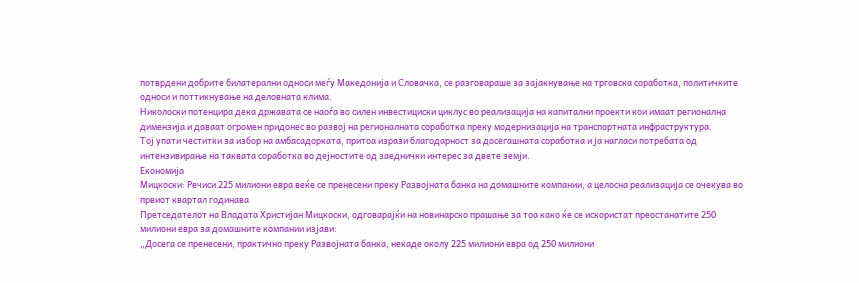потврдени добрите билатерални односи меѓу Македонија и Словачка, се разговараше за зајакнување на трговска соработка, политичките односи и поттикнување на деловната клима.
Николоски потенцира дека државата се наоѓа во силен инвестициски циклус во реализација на капитални проекти кои имаат регионална димензија и даваат огромен придонес во развој на регионалната соработка преку модернизација на транспортната инфраструктура.
Тој упати честитки за избор на амбасадорката, притоа изрази благодарност за досегашната соработка и ја нагласи потребата од интензивирање на таквата соработка во дејностите од заеднички интерес за двете земји.
Економија
Мицкоски: Речиси 225 милиони евра веќе се пренесени преку Развојната банка на домашните компании, а целосна реализација се очекува во првиот квартал годинава
Претседателот на Владата Христијан Мицкоски, одговарајќи на новинарско прашање за тоа како ќе се искористат преостанатите 250 милиони евра за домашните компании изјави:
„Досега се пренесени, практично преку Развојната банка, некаде околу 225 милиони евра од 250 милиони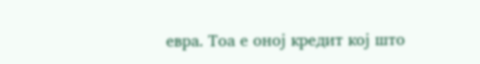евра. Тоа е оној кредит кој што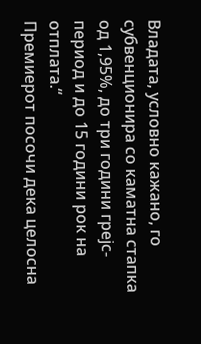Владата, условно кажано, го субвенционира со каматна стапка од 1,95%, до три години грејс-период и до 15 години рок на отплата.“
Премиерот посочи дека целосна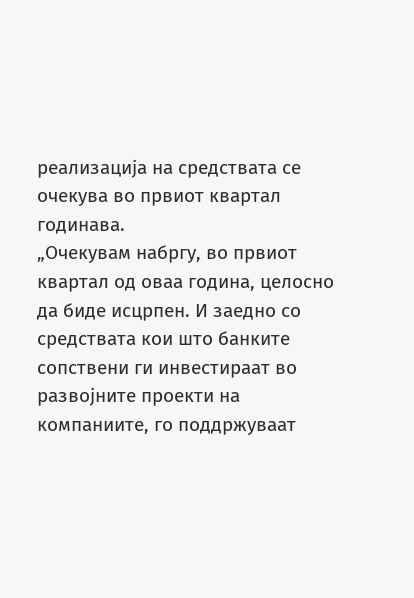реализација на средствата се очекува во првиот квартал годинава.
„Очекувам набргу, во првиот квартал од оваа година, целосно да биде исцрпен. И заедно со средствата кои што банките сопствени ги инвестираат во развојните проекти на компаниите, го поддржуваат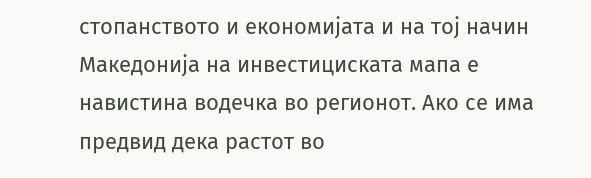стопанството и економијата и на тој начин Македонија на инвестициската мапа е навистина водечка во регионот. Ако се има предвид дека растот во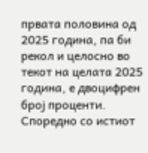првата половина од 2025 година, па би рекол и целосно во текот на целата 2025 година, е двоцифрен број проценти. Споредно со истиот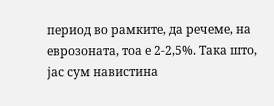период во рамките, да речеме, на еврозоната, тоа е 2-2,5%. Така што, јас сум навистина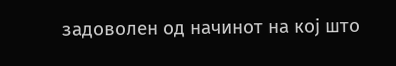задоволен од начинот на кој што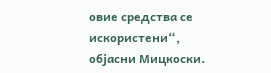овие средства се искористени“, објасни Мицкоски.